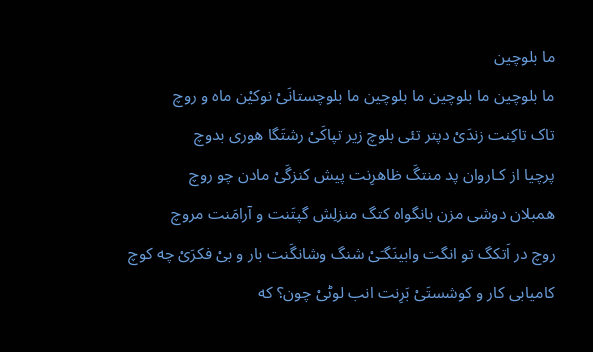ما بلوچین
ما بلوچین ما بلوچین ما بلوچین ما بلوچستانَیْ نوکیْن ماه و روچ
تاک تاکِنت زندَیْ دپتر تئی بلوچ زیر تپاکَیْ رشتَگا هوری بدوچ
پرچیا از کـاروان پد منتگَ ظاهرِنت پیش کنزگَیْ مادن چو روچ
همبلان دوشی مزن بانگواه کتگ منزلِش گپتَنت و آرامَنت مروچ
روچ در اَتکگ تو انگت وابینَگـَیْ شنگ وشانگَنت بار و بیْ فکرَیْ چه کوچ
کامیابی کار و کوشستَیْ بَرِنت انب لوٹیْ چون؟ که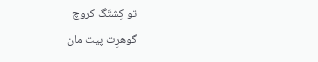تو کِشتَگ کروچ
گوهرِت پیت مان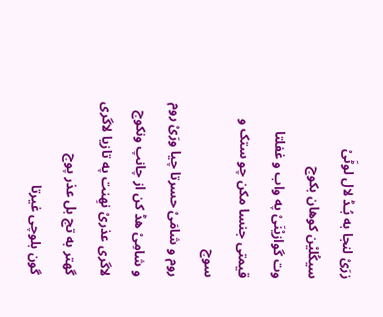زرَیْ لنجا به بُـڈ لال لوٹَیْ سیکُلیْن کوهان بکوچ
وت گوازیْنَیْ په واب و غفلتا قیمتی جنسا مکن چو ستک و سوچ
روم و شامَیْ حسرتا چیا ورَیْ روم و شامِیْ هڈ کن از چانپ ونکوچ
لاگری عذریْ نهِنت په تازیا لاگری گهتر به تچ بل عذر پوچ
گون بلوچی غیرتا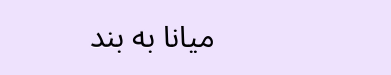میانا به بند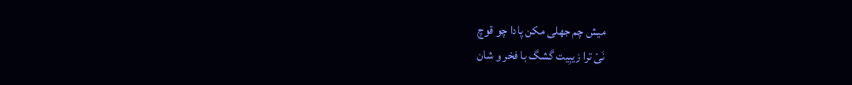میش چم جهلی مکن پادا چو قوچ
نَیْ ترا زیبِیت گشگ با فخر و شان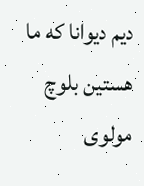دیم دیوانا که ما هستین بلوچ
مولوی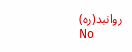روانبد(ره)
No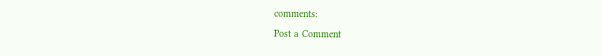comments:
Post a Comment